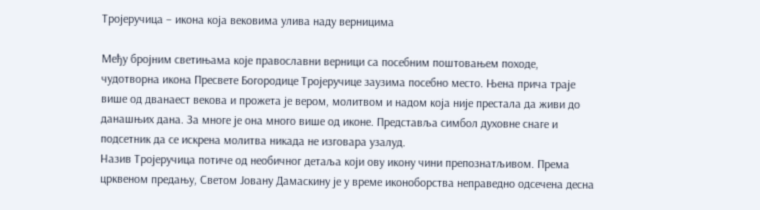Тројеручица – икона која вековима улива наду верницима

Међу бројним светињама које православни верници са посебним поштовањем походе, чудотворна икона Пресвете Богородице Тројеручице заузима посебно место. Њена прича траје више од дванаест векова и прожета је вером, молитвом и надом која није престала да живи до данашњих дана. За многе је она много више од иконе. Представља симбол духовне снаге и подсетник да се искрена молитва никада не изговара узалуд.
Назив Тројеручица потиче од необичног детаља који ову икону чини препознатљивом. Према црквеном предању, Светом Јовану Дамаскину је у време иконоборства неправедно одсечена десна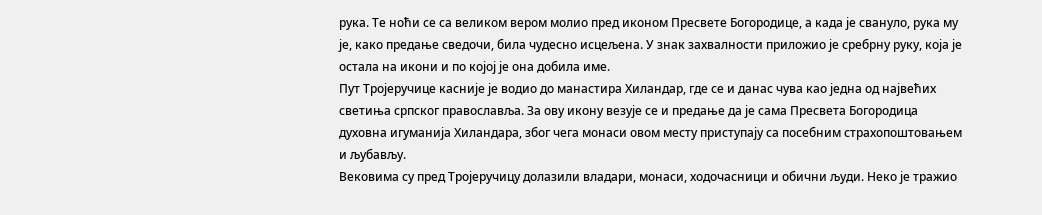рука. Те ноћи се са великом вером молио пред иконом Пресвете Богородице, а када је свануло, рука му је, како предање сведочи, била чудесно исцељена. У знак захвалности приложио је сребрну руку, која је остала на икони и по којој је она добила име.
Пут Тројеручице касније је водио до манастира Хиландар, где се и данас чува као једна од највећих светиња српског православља. За ову икону везује се и предање да је сама Пресвета Богородица духовна игуманија Хиландара, због чега монаси овом месту приступају са посебним страхопоштовањем и љубављу.
Вековима су пред Тројеручицу долазили владари, монаси, ходочасници и обични људи. Неко је тражио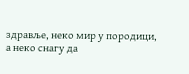здравље, неко мир у породици, а неко снагу да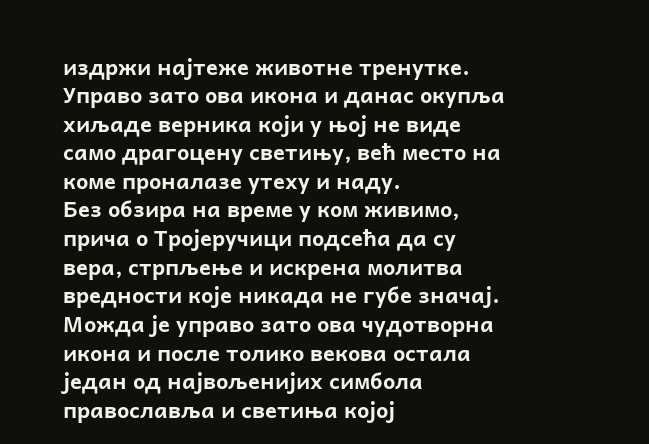издржи најтеже животне тренутке. Управо зато ова икона и данас окупља хиљаде верника који у њој не виде само драгоцену светињу, већ место на коме проналазе утеху и наду.
Без обзира на време у ком живимо, прича о Тројеручици подсећа да су вера, стрпљење и искрена молитва вредности које никада не губе значај. Можда је управо зато ова чудотворна икона и после толико векова остала један од највољенијих симбола православља и светиња којој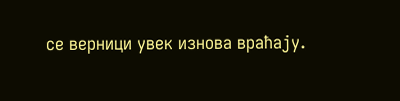се верници увек изнова враћају.